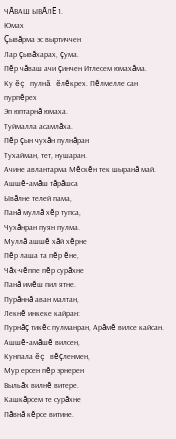ЧĂВАШ ЫВĂЛĔ 1.
Юмах
Çывăрма эс выртиччен
Лар çывăхарах, çума.
Пĕр чăваш ачи çинчен Итлесем юмахăма.
Ку ĕç пулнă ĕлĕкрех. Пĕлмелле сан пурпĕрех
Эп юптарнă юмаха.
Туймалла асамлăха.
Пĕр çын чухăн пулнăран
Тухайман, тет, нушаран.
Ачине авлантарма Мĕскĕн тек шыранă май.
Ашшĕ-амăш тăрăшса
Ывăлне телей пама,
Панă муллă хĕр тупса,
Чухăнран пуян пулма.
Муллă ашшĕ хăй хĕрне
Пĕр лаша та пĕр ĕне,
Чăх-чĕппе пĕр сурăхне
Панă имĕш пил ятне.
Пурăннă аван малтан,
Лекнĕ инкеке кайран:
Пурнăç тикĕс пулманран, Арăмĕ вилсе кайсан.
Ашшĕ-амăшĕ вилсен,
Кунпала ĕç вĕçленмен,
Мур ерсен пĕр эрнерен
Выльăх вилнĕ витере.
Кашкăрсем те сурăхне
Пăвнă кĕрсе витине.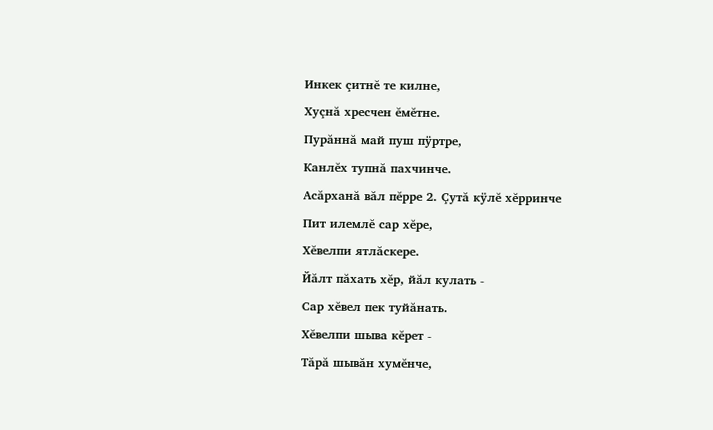Инкек çитнĕ те килне,
Хуçнă хресчен ĕмĕтне.
Пурăннă май пуш пÿртре,
Канлĕх тупнă пахчинче.
Асăрханă вăл пĕрре 2. Çутă кÿлĕ хĕрринче
Пит илемлĕ сар хĕре,
Хĕвелпи ятлăскере.
Йăлт пăхать хĕр, йăл кулать -
Сар хĕвел пек туйăнать.
Хĕвелпи шыва кĕрет -
Тăрă шывăн хумĕнче,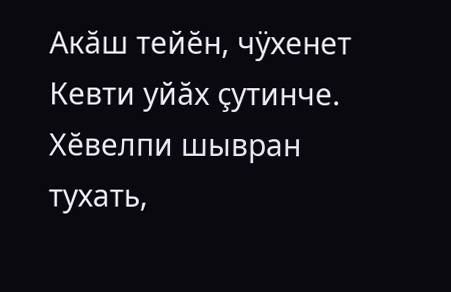Акăш тейĕн, чÿхенет
Кевти уйăх çутинче.
Хĕвелпи шывран тухать,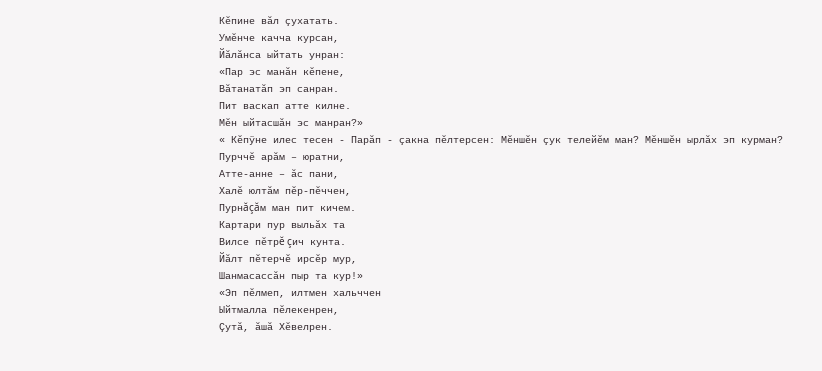Кĕпине вăл çухатать.
Умĕнче качча курсан,
Йăлăнса ыйтать унран:
«Пар эс манăн кĕпене,
Вăтанатăп эп санран.
Пит васкап атте килне.
Мĕн ыйтасшăн эс манран?»
« Кĕпÿне илес тесен - Парăп - çакна пĕлтерсен: Мĕншĕн çук телейĕм ман? Мĕншĕн ырлăх эп курман?
Пурччĕ арăм – юратни,
Атте-анне – ăс пани,
Халĕ юлтăм пĕр-пĕччен,
Пурнăçăм ман пит кичем.
Картари пур выльăх та
Вилсе пĕтрĕ çич кунта.
Йăлт пĕтерчĕ ирсĕр мур,
Шанмасассăн пыр та кур!»
«Эп пĕлмеп, илтмен хальччен
Ыйтмалла пĕлекенрен,
Çутă, ăшă Хĕвелрен.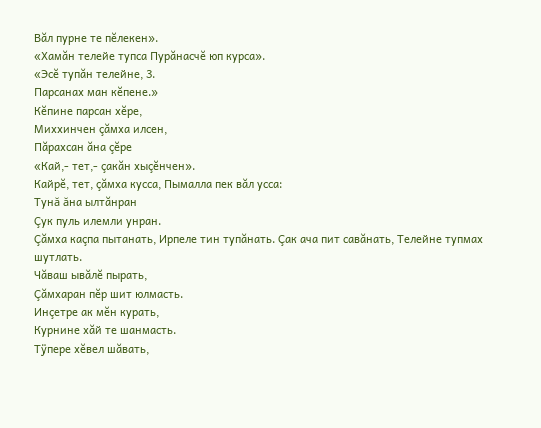Вăл пурне те пĕлекен».
«Хамăн телейе тупса Пурăнасчĕ юп курса».
«Эсĕ тупăн телейне, 3.
Парсанах ман кĕпене.»
Кĕпине парсан хĕре,
Миххинчен çăмха илсен,
Пăрахсан ăна çĕре
«Кай,- тет,- çакăн хыçĕнчен».
Кайрĕ, тет, çăмха кусса, Пымалла пек вăл усса:
Тунă ăна ылтăнран
Çук пуль илемли унран.
Çăмха каçпа пытанать, Ирпеле тин тупăнать. Çак ача пит савăнать, Телейне тупмах шутлать.
Чăваш ывăлĕ пырать,
Çăмхаран пĕр шит юлмасть.
Инçетре ак мĕн курать,
Курнине хăй те шанмасть.
Тÿпере хĕвел шăвать,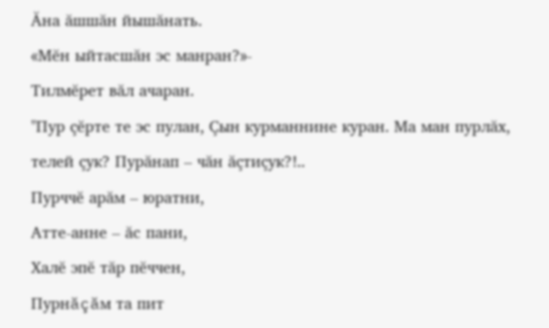Ăна ăшшăн йышăнать.
«Мĕн ыйтасшăн эс манран?»-
Тилмĕрет вăл ачаран.
"Пур çĕрте те эс пулан, Çын курманнине куран. Ма ман пурлăх, телей çук? Пурăнап – чăн ăçтиçук?!..
Пурччĕ арăм – юратни,
Атте-анне – ăс пани,
Халĕ эпĕ тăр пĕччен,
Пурнăçăм та пит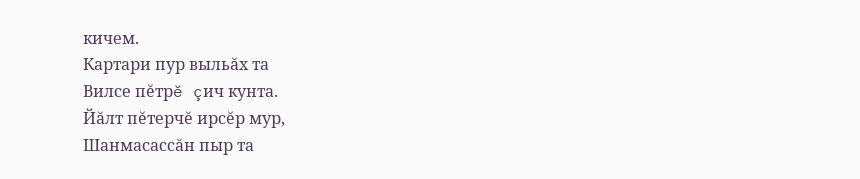кичем.
Картари пур выльăх та
Вилсе пĕтрĕ çич кунта.
Йăлт пĕтерчĕ ирсĕр мур,
Шанмасассăн пыр та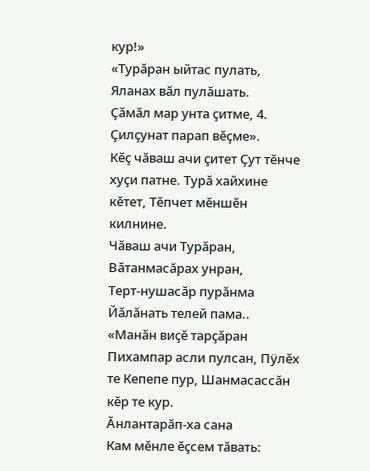кур!»
«Турăран ыйтас пулать,
Яланах вăл пулăшать.
Çăмăл мар унта çитме, 4.
Çилçунат парап вĕçме».
Кĕç чăваш ачи çитет Çут тĕнче хуçи патне. Турă хайхине кĕтет, Тĕпчет мĕншĕн килнине.
Чăваш ачи Турăран,
Вăтанмасăрах унран,
Терт-нушасăр пурăнма Йăлăнать телей пама..
«Манăн виçĕ тарçăран Пихампар асли пулсан, Пÿлĕх те Кепепе пур, Шанмасассăн кĕр те кур.
Ăнлантарăп-ха сана
Кам мĕнле ĕçсем тăвать: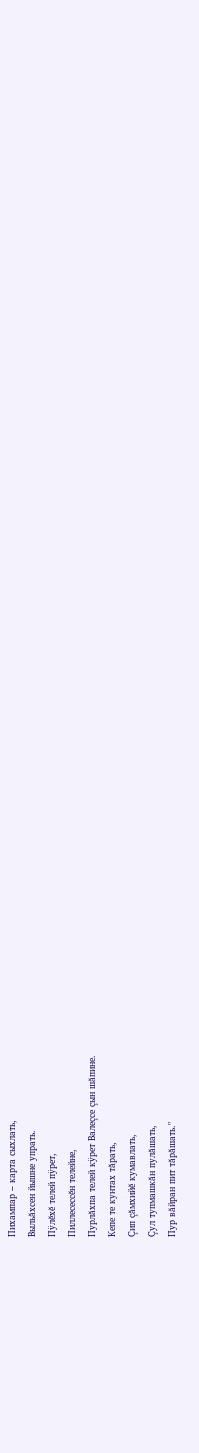Пихампар – карта сыхлать,
Выльăхсен йышне упрать.
Пÿлĕхĕ телей пÿрет,
Пиллесессĕн телейне,
Пурлăхпа телей кÿрет Валеçсе çын шăпине.
Кепе те кунтах тăрать,
Çип çăмхийĕ кумавлать,
Çул тупмашкăн пулăшать,
Пур вăйран пит тăрăшать."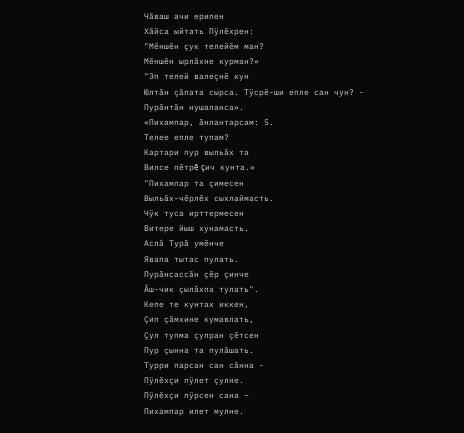Чăваш ачи ерипен
Хăйса ыйтать Пÿлĕхрен:
"Мĕншĕн çук телейĕм ман?
Мĕншĕн ырлăхне курман?»
"Эп телей валеçнĕ кун
Юлтăн çăпата сырса. Тÿсрĕ-ши епле сан чун? - Пурăнтăн нушаланса».
«Пихампар, ăнлантарсам: 5.
Телее епле тупам?
Картари пур выльăх та
Вилсе пĕтрĕ çич кунта.»
"Пихампар та çимесен
Выльăх-чĕрлĕх сыхлаймасть.
Чÿк туса ирттермесен
Витере йыш хунамасть.
Аслă Турă умĕнче
Явапа тытас пулать.
Пурăнсассăн çĕр çинче
Ăш-чик çылăхпа тулать".
Кепе те кунтах иккен,
Çип çăмхине кумавлать,
Çул тупма çулран çĕтсен
Пур çынна та пулăшать.
Турри парсан сан сăнна -
Пÿлĕхçи пÿлет çулне.
Пÿлĕхçи пÿрсен сана –
Пихампар илет мулне.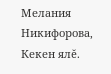Мелания Никифорова, Кекен ялĕ.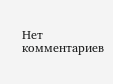Нет комментариев